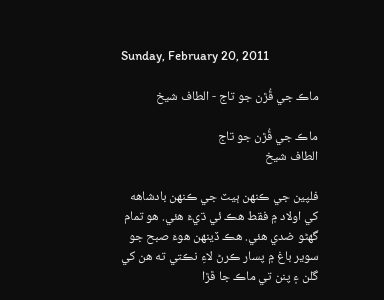Sunday, February 20, 2011

ماڪ جي ڦُڙن جو تاج - الطاف شيخ

ماڪ جي ڦُڙن جو تاج
الطاف شيخ

فلپين جي ڪنهن ٻيٽ جي ڪنهن بادشاهه کي اولاد ۾ فقط هڪ ئي ڌيءَ هئي. هو تمام گهڻو ضدي هئي. هڪ ڏينهن هوءَ صبح جو سوير باغ ۾ پسار ڪرڻ لاءِ نڪتي ته هن کي گلن ۽ پنن تي ماڪ جا ڦڙا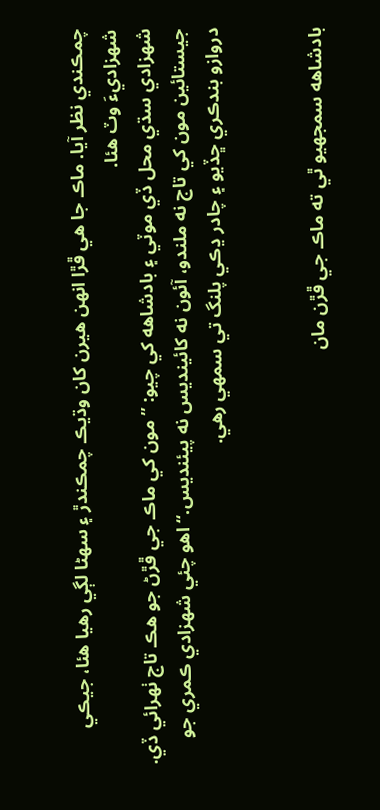چمڪندي نظر آيا. ماڪ جا هي ڦڙا انهن هيرن کان وڌيڪ چمڪندڙ ۽ سهڻا لڳي رهيا هئا، جيڪي شهزاديءَ وٽ هئا.
شهزادي سڌي محل ڏي موٽي ۽ بادشاهه کي چيو: ”مون کي ماڪ جي ڦڙڻ جو هڪ تاج ٺهرائي ڏي. جيستائين مون کي تاج نه ملندو، آئون نه کائينديس نه پيئنديس.“ اهو چئي شهزادي ڪمري جو دروازو بندڪري ڇڏيو ۽ چادر ڍڪي پلنگ تي سمهي رهي.


بادشاهه سمجهيو ٿي ته ماڪ جي ڦڙن مان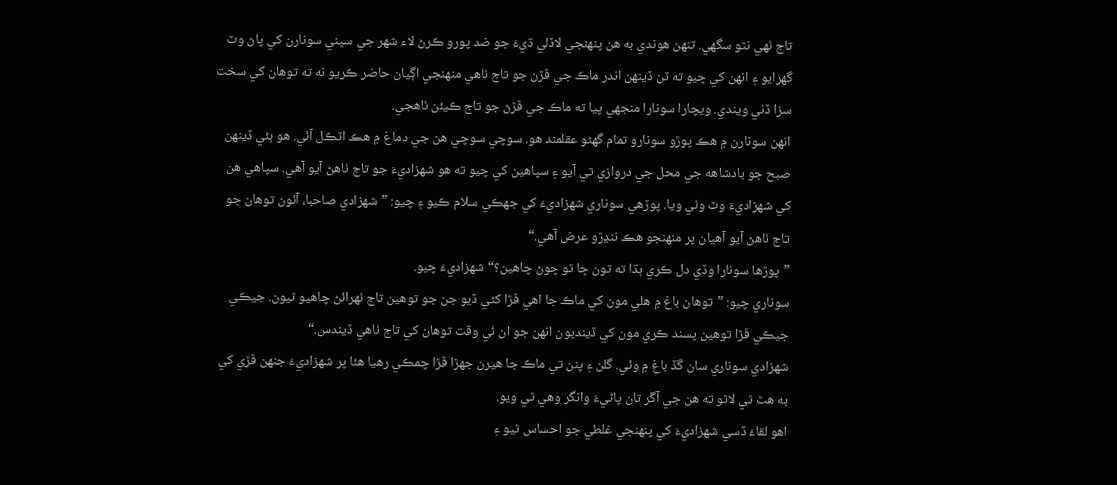تاج ٺهي نٿو سگهي. تنهن هوندي به هن پنهنجي لاڏلي ڌيءَ جو ضد پورو ڪرڻ لاء شهر جي سڀني سونارن کي پاڻ وٽ گهرايو ۽ انهن کي چيو ته ٽن ڏينهن اندر ماڪ جي ڦڙن جو تاج ٺاهي منهنجي اڳيان حاضر ڪريو نه ته توهان کي سخت سزا ڏني ويندي. ويچارا سونارا منجهي پيا ته ماڪ جي ڦڙڻ جو تاج ڪيئن ٺاهجي.
انهن سونارن ۾ هڪ پوڙو سونارو تمام گهڻو عقلمند هو. سوچي سوچي هن جي دماغ ۾ هڪ اٽڪل آئي. هو ٻئي ڏينهن صبح جو بادشاهه جي محل جي دروازي تي آيو ۽ سپاهين کي چيو ته هو شهزاديءَ جو تاج ٺاهڻ آيو آهي. سپاهي هن کي شهزاديءَ وٽ وٺي ويا. پوڙهي سوناري شهزاديءَ کي جهڪي سلام ڪيو ۽ چيو: ”شهزادي صاحبا، آئون توهان جو تاج ٺاهڻ آيو آهيان پر منهنجو هڪ ننڍڙو عرض آهي.“
”پوڙها سونارا وڏي دل ڪري ٻڌا ته تون ڇا ٿو چوڻ چاهين؟“ شهزاديءَ چيو.
سوناري چيو: ”توهان باغ ۾ هلي مون کي ماڪ جا اهي ڦڙا کڻي ڏيو جن جو توهين تاج ٺهرائڻ چاهيو ٿيون. جيڪي جيڪي ڦڙا توهين پسند ڪري مون کي ڏينديون انهن جو ان ئي وقت توهان کي تاج ٺاهي ڏيندس.“
شهزادي سوناري سان گڏ باغ ۾ وئي. گلن ۽ پنن تي ماڪ جا هيرن جهڙا ڦڙا چمڪي رهيا هئا پر شهزاديءَ جنهن ڦڙي کي به هٿ ٿي لاٿو ته هن جي آڱر تان پاڻيءَ وانگر وهي ٿي ويو.
اهو لقاءَ ڏسي شهزاديءَ کي پنهنجي غلطي جو احساس ٿيو ۽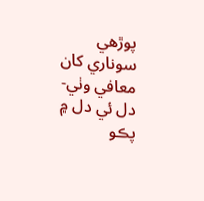پوڙهي سوناري کان معافي وٺي- دل ئي دل ۾ پڪو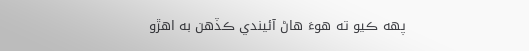پهه ڪيو ته هوءَ هاڻ آئيندي ڪڏهن به اهڙو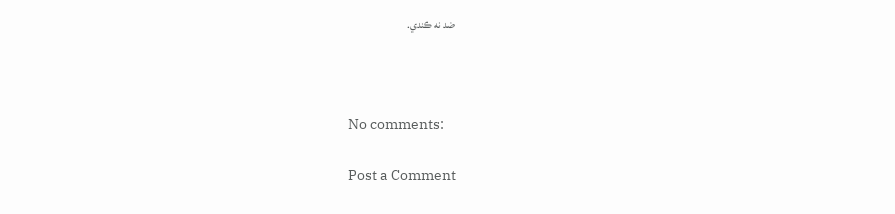ضد نه ڪندي.



No comments:

Post a Comment